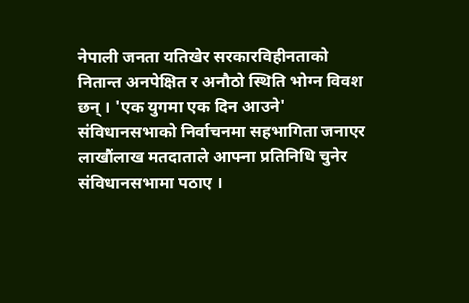नेपाली जनता यतिखेर सरकारविहीनताको नितान्त अनपेक्षित र अनौठो स्थिति भोग्न विवश छन् । 'एक युगमा एक दिन आउने' संविधानसभाको निर्वाचनमा सहभागिता जनाएर लाखौंलाख मतदाताले आफ्ना प्रतिनिधि चुनेर संविधानसभामा पठाए ।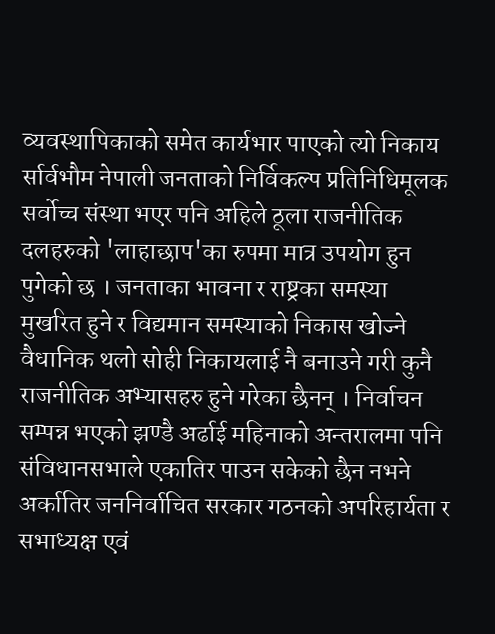व्यवस्थापिकाको समेत कार्यभार पाएको त्यो निकाय र्सार्वभौम नेपाली जनताको निर्विकल्प प्रतिनिधिमूलक सर्वोच्च संस्था भएर पनि अहिले ठूला राजनीतिक दलहरुको 'लाहाछाप'का रुपमा मात्र उपयोग हुन पुगेको छ । जनताका भावना र राष्ट्रका समस्या मुखरित हुने र विद्यमान समस्याको निकास खोज्ने वैधानिक थलो सोही निकायलाई नै बनाउने गरी कुनै राजनीतिक अभ्यासहरु हुने गरेका छैनन् । निर्वाचन सम्पन्न भएको झण्डै अर्ढाई महिनाको अन्तरालमा पनि संविधानसभाले एकातिर पाउन सकेको छैन नभने अर्कातिर जननिर्वाचित सरकार गठनको अपरिहार्यता र सभाध्यक्ष एवं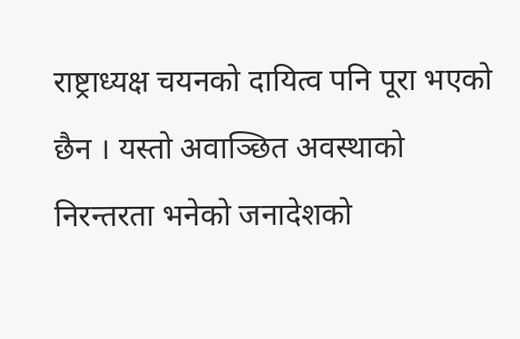राष्ट्राध्यक्ष चयनको दायित्व पनि पूरा भएको छैन । यस्तो अवाञ्छित अवस्थाको निरन्तरता भनेको जनादेशको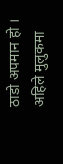ठाडो अपमान हो । अहिले मुलुकमा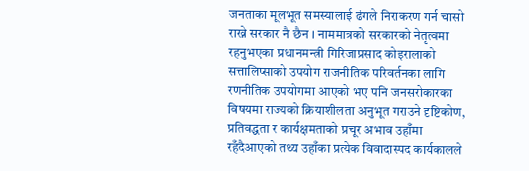जनताका मूलभूत समस्यालाई ढंगले निराकरण गर्न चासो राख्ने सरकार नै छैन । नाममात्रको सरकारको नेतृत्वमा रहनुभएका प्रधानमन्त्री गिरिजाप्रसाद कोइरालाको सत्तालिप्साको उपयोग राजनीतिक परिवर्तनका लागि रणनीतिक उपयोगमा आएको भए पनि जनसरोकारका विषयमा राज्यको क्रियाशीलता अनुभूत गराउने दृष्टिकोण, प्रतिवद्धता र कार्यक्षमताको प्रचूर अभाव उहाँमा रहँदैआएको तथ्य उहाँका प्रत्येक विवादास्पद कार्यकालले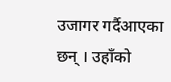उजागर गर्दैआएका छन् । उहाँको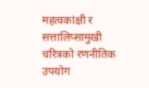महत्वकांक्षी र सत्तालिप्सामुखी चरित्रको रणनीतिक उपयोग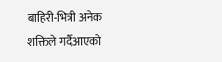बाहिरी-भित्री अनेक शक्तिले गर्दैआएको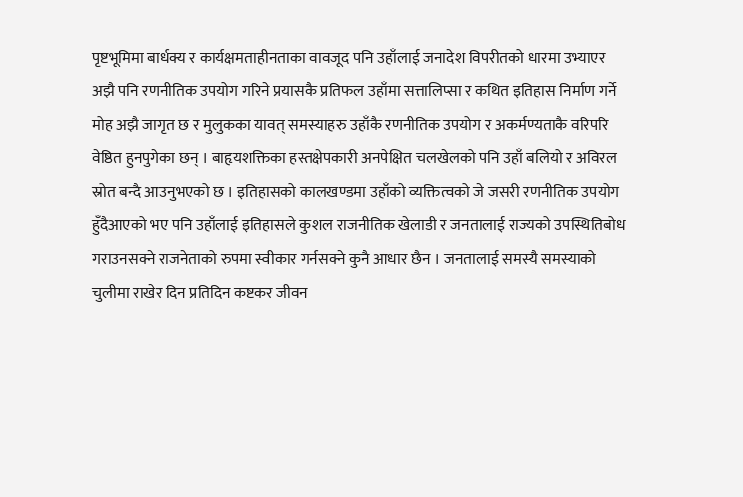पृष्टभूमिमा बार्धक्य र कार्यक्षमताहीनताका वावजूद पनि उहाँलाई जनादेश विपरीतको धारमा उभ्याएर अझै पनि रणनीतिक उपयोग गरिने प्रयासकै प्रतिफल उहाँमा सत्तालिप्सा र कथित इतिहास निर्माण गर्ने मोह अझै जागृत छ र मुलुकका यावत् समस्याहरु उहाँकै रणनीतिक उपयोग र अकर्मण्यताकै वरिपरि वेष्ठित हुनपुगेका छन् । बाहृयशक्तिका हस्तक्षेपकारी अनपेक्षित चलखेलको पनि उहाँ बलियो र अविरल स्रोत बन्दै आउनुभएको छ । इतिहासको कालखण्डमा उहाँको व्यक्तित्वको जे जसरी रणनीतिक उपयोग हुँदैआएको भए पनि उहाँलाई इतिहासले कुशल राजनीतिक खेलाडी र जनतालाई राज्यको उपस्थितिबोध गराउनसक्ने राजनेताको रुपमा स्वीकार गर्नसक्ने कुनै आधार छैन । जनतालाई समस्यै समस्याको चुलीमा राखेर दिन प्रतिदिन कष्टकर जीवन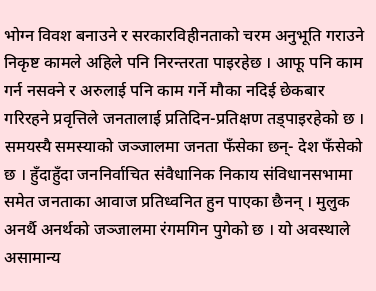भोग्न विवश बनाउने र सरकारविहीनताको चरम अनुभूति गराउने निकृष्ट कामले अहिले पनि निरन्तरता पाइरहेछ । आफू पनि काम गर्न नसक्ने र अरुलाई पनि काम गर्ने मौका नदिई छेकबार गरिरहने प्रवृत्तिले जनतालाई प्रतिदिन-प्रतिक्षण तड्पाइरहेको छ । समयस्यै समस्याको जञ्जालमा जनता फँसेका छन्- देश फँसेको छ । हुँदाहुँदा जननिर्वाचित संवैधानिक निकाय संविधानसभामा समेत जनताका आवाज प्रतिध्वनित हुन पाएका छैनन् । मुलुक अनर्थै अनर्थको जञ्जालमा रंगमगिन पुगेको छ । यो अवस्थाले असामान्य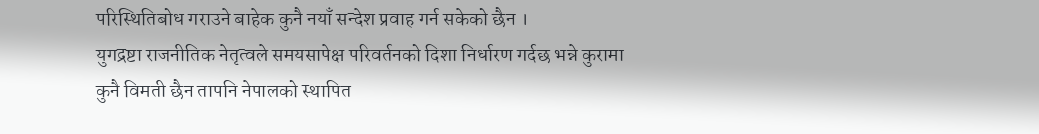परिस्थितिबोध गराउने बाहेक कुनै नयाँ सन्देश प्रवाह गर्न सकेको छैन ।
युगद्रष्टा राजनीतिक नेतृत्वले समयसापेक्ष परिवर्तनको दिशा निर्धारण गर्दछ भन्ने कुरामा कुनै विमती छैन तापनि नेपालको स्थापित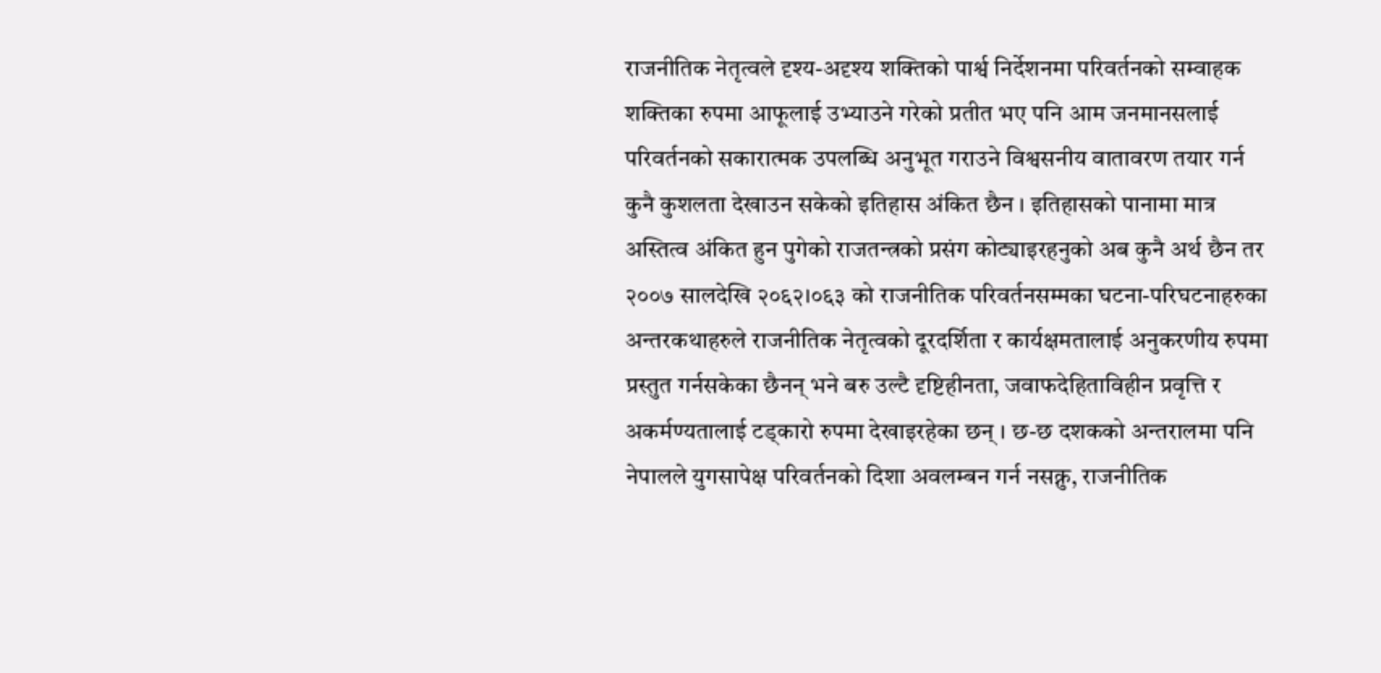राजनीतिक नेतृत्वले दृश्य-अदृश्य शक्तिको पार्श्व निर्देशनमा परिवर्तनको सम्वाहक शक्तिका रुपमा आफूलाई उभ्याउने गरेको प्रतीत भए पनि आम जनमानसलाई परिवर्तनको सकारात्मक उपलब्धि अनुभूत गराउने विश्वसनीय वातावरण तयार गर्न कुनै कुशलता देखाउन सकेको इतिहास अंकित छैन । इतिहासको पानामा मात्र अस्तित्व अंकित हुन पुगेको राजतन्त्रको प्रसंग कोट्याइरहनुको अब कुनै अर्थ छैन तर २००७ सालदेखि २०६२।०६३ को राजनीतिक परिवर्तनसम्मका घटना-परिघटनाहरुका अन्तरकथाहरुले राजनीतिक नेतृत्वको दूरदर्शिता र कार्यक्षमतालाई अनुकरणीय रुपमा प्रस्तुत गर्नसकेका छैनन् भने बरु उल्टै दृष्टिहीनता, जवाफदेहिताविहीन प्रवृत्ति र अकर्मण्यतालाई टड्कारो रुपमा देखाइरहेका छन् । छ-छ दशकको अन्तरालमा पनि नेपालले युगसापेक्ष परिवर्तनको दिशा अवलम्बन गर्न नसक्नु, राजनीतिक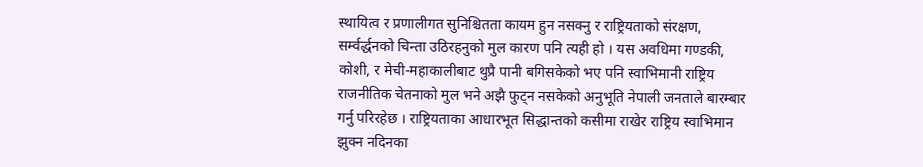स्थायित्व र प्रणालीगत सुनिश्चितता कायम हुन नसक्नु र राष्ट्रियताको संरक्षण, सर्म्वर्द्धनको चिन्ता उठिरहनुको मुल कारण पनि त्यही हो । यस अवधिमा गण्डकी, कोशी, र मेची-महाकालीबाट थुप्रै पानी बगिसकेको भए पनि स्वाभिमानी राष्ट्रिय राजनीतिक चेतनाको मुल भने अझै फुट्न नसकेको अनुभूति नेपाली जनताले बारम्बार गर्नु परिरहेछ । राष्ट्रियताका आधारभूत सिद्धान्तको कसीमा राखेर राष्ट्रिय स्वाभिमान झुक्न नदिनका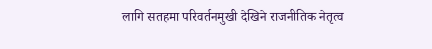लागि सतहमा परिवर्तनमुखी देखिने राजनीतिक नेतृत्व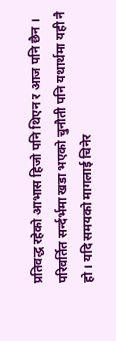प्रतिवद्ध रहेको आभास हिजो पनि थिएन र आज पनि छैन । परिवर्तित सर्न्दर्भमा खडा भएको चुनौती पनि यथार्थमा यही नै हो । यदि समयको मागलाई चिनेर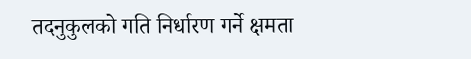तदनुकुलको गति निर्धारण गर्ने क्षमता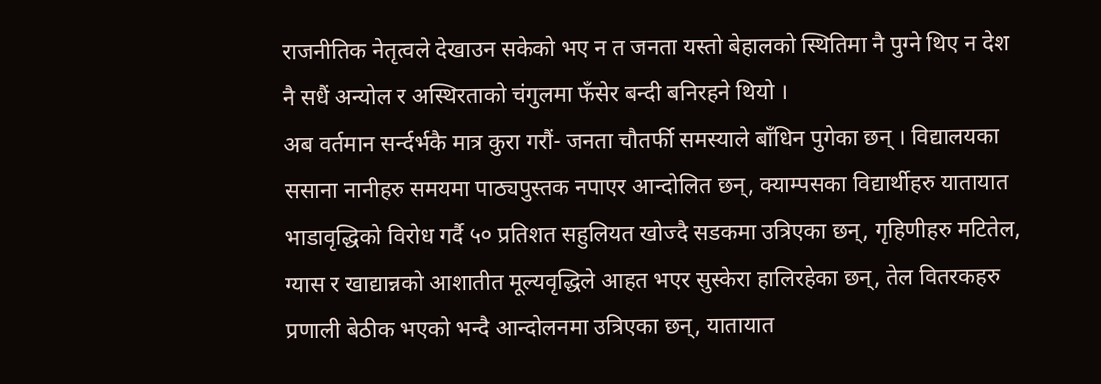राजनीतिक नेतृत्वले देखाउन सकेको भए न त जनता यस्तो बेहालको स्थितिमा नै पुग्ने थिए न देश नै सधैं अन्योल र अस्थिरताको चंगुलमा फँसेर बन्दी बनिरहने थियो ।
अब वर्तमान सर्न्दर्भकै मात्र कुरा गरौं- जनता चौतर्फी समस्याले बाँधिन पुगेका छन् । विद्यालयका ससाना नानीहरु समयमा पाठ्यपुस्तक नपाएर आन्दोलित छन्, क्याम्पसका विद्यार्थीहरु यातायात भाडावृद्धिको विरोध गर्दै ५० प्रतिशत सहुलियत खोज्दै सडकमा उत्रिएका छन्, गृहिणीहरु मटितेल, ग्यास र खाद्यान्नको आशातीत मूल्यवृद्धिले आहत भएर सुस्केरा हालिरहेका छन्, तेल वितरकहरु प्रणाली बेठीक भएको भन्दै आन्दोलनमा उत्रिएका छन्, यातायात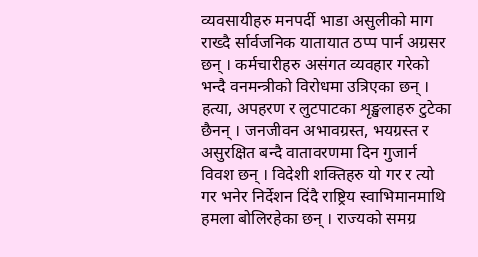व्यवसायीहरु मनपर्दी भाडा असुलीको माग राख्दै र्सार्वजनिक यातायात ठप्प पार्न अग्रसर छन् । कर्मचारीहरु असंगत व्यवहार गरेको भन्दै वनमन्त्रीको विरोधमा उत्रिएका छन् । हत्या, अपहरण र लुटपाटका शृङ्खलाहरु टुटेका छैनन् । जनजीवन अभावग्रस्त, भयग्रस्त र असुरक्षित बन्दै वातावरणमा दिन गुजार्न विवश छन् । विदेशी शक्तिहरु यो गर र त्यो गर भनेर निर्देशन दिंदै राष्ट्रिय स्वाभिमानमाथि हमला बोलिरहेका छन् । राज्यको समग्र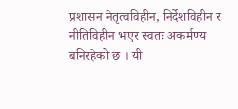प्रशासन नेतृत्वविहीन, निर्देशविहीन र नीतिविहीन भएर स्वतः अकर्मण्य बनिरहेको छ । यी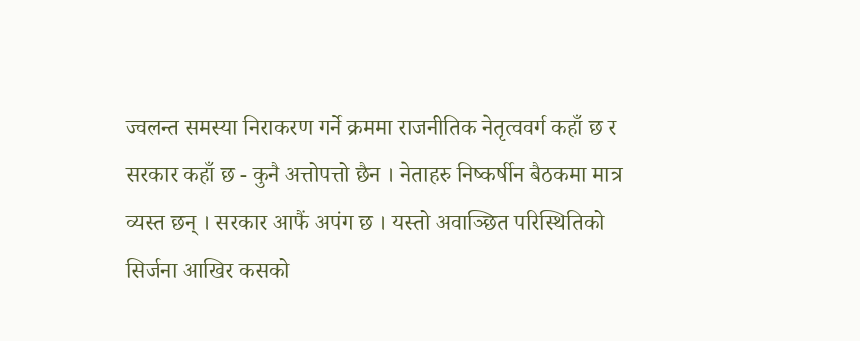ज्वलन्त समस्या निराकरण गर्ने क्रममा राजनीतिक नेतृत्ववर्ग कहाँ छ र सरकार कहाँ छ - कुनै अत्तोपत्तो छैन । नेताहरु निष्कर्षीन बैठकमा मात्र व्यस्त छन् । सरकार आफैं अपंग छ । यस्तो अवाञ्छित परिस्थितिको सिर्जना आखिर कसको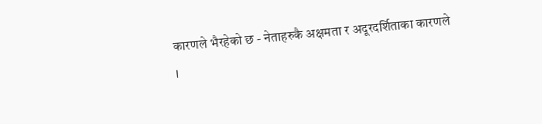कारणले भैरहेको छ - नेताहरुकै अक्षमता र अदूरदर्शिताका कारणले ।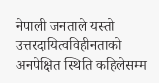नेपाली जनताले यस्तो उत्तरदायित्वविहीनताको अनपेक्षित स्थिति कहिलेसम्म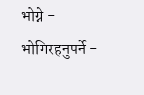भोग्ने - भोगिरहनुपर्ने -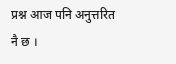प्रश्न आज पनि अनुत्तरित नै छ ।